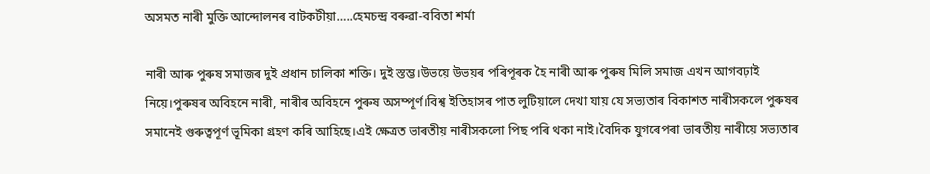অসমত নাৰী মুক্তি আন্দোলনৰ বাটকটীয়া…..হেমচন্দ্ৰ বৰুৱা-ববিতা শৰ্মা

নাৰী আৰু পুৰুষ সমাজৰ দুই প্ৰধান চালিকা শক্তি। দুই স্তম্ভ।উভয়ে উভয়ৰ পৰিপূৰক হৈ নাৰী আৰু পুৰুষ মিলি সমাজ এখন আগবঢ়াই নিয়ে।পুৰুষৰ অবিহনে নাৰী, নাৰীৰ অবিহনে পুৰুষ অসম্পূৰ্ণ।বিশ্ব ইতিহাসৰ পাত লুটিয়ালে দেখা যায় যে সভ্যতাৰ বিকাশত নাৰীসকলে পুৰুষৰ সমানেই গুৰুত্বপূৰ্ণ ভূমিকা গ্ৰহণ কৰি আহিছে।এই ক্ষেত্ৰত ভাৰতীয় নাৰীসকলো পিছ পৰি থকা নাই।বৈদিক যুগৰেপৰা ভাৰতীয় নাৰীয়ে সভ্যতাৰ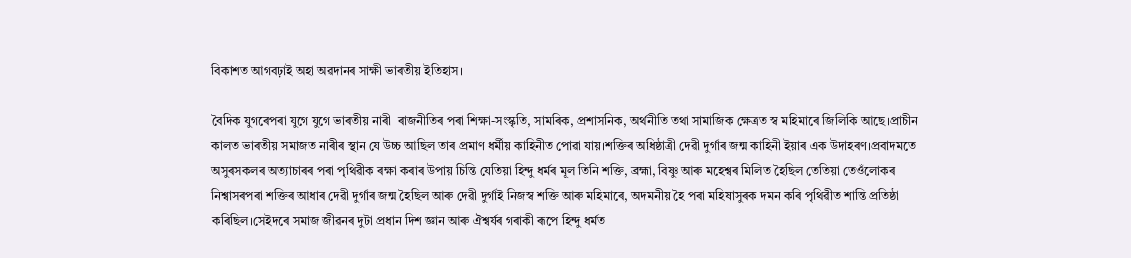বিকাশত আগবঢ়াই অহা অৱদানৰ সাক্ষী ভাৰতীয় ইতিহাস।

বৈদিক যুগৰেপৰা যুগে যুগে ভাৰতীয় নাৰী  ৰাজনীতিৰ পৰা শিক্ষা-সংস্কৃতি, সামৰিক, প্ৰশাসনিক, অৰ্থনীতি তথা সামাজিক ক্ষেত্ৰত স্ব মহিমাৰে জিলিকি আছে।প্ৰাচীন কালত ভাৰতীয় সমাজত নাৰীৰ স্থান যে উচ্চ আছিল তাৰ প্ৰমাণ ধৰ্মীয় কাহিনীত পোৱা যায়।শক্তিৰ অধিষ্ঠাত্ৰী দেৱী দুৰ্গাৰ জন্ম কাহিনী ইয়াৰ এক উদাহৰণ।প্ৰবাদমতে অসুৰসকলৰ অত্যাচাৰৰ পৰা পৃথিৱীক ৰক্ষা কৰাৰ উপায় চিন্তি যেতিয়া হিন্দু ধৰ্মৰ মূল তিনি শক্তি, ব্ৰহ্মা, বিষ্ণু আৰু মহেশ্বৰ মিলিত হৈছিল তেতিয়া তেওঁলোকৰ নিশ্বাসৰপৰা শক্তিৰ আধাৰ দেৱী দুৰ্গাৰ জন্ম হৈছিল আৰু দেৱী দুৰ্গাই নিজস্ব শক্তি আৰু মহিমাৰে, অদমনীয় হৈ পৰা মহিষাসুৰক দমন কৰি পৃথিৱীত শান্তি প্ৰতিষ্ঠা কৰিছিল।সেইদৰে সমাজ জীৱনৰ দুটা প্ৰধান দিশ জ্ঞান আৰু ঐশ্বৰ্যৰ গৰাকী ৰূপে হিন্দু ধৰ্মত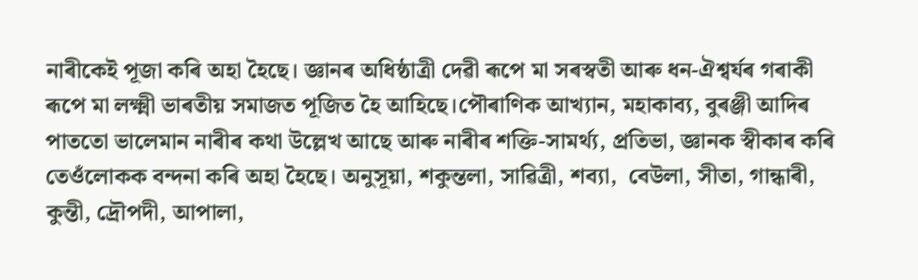নাৰীকেই পূজা কৰি অহা হৈছে। জ্ঞানৰ অধিষ্ঠাত্ৰী দেৱী ৰূপে মা সৰস্বতী আৰু ধন-ঐশ্বৰ্যৰ গৰাকী ৰূপে মা লক্ষ্মী ভাৰতীয় সমাজত পূজিত হৈ আহিছে।পৌৰাণিক আখ্যান, মহাকাব্য, বুৰঞ্জী আদিৰ পাততো ভালেমান নাৰীৰ কথা উল্লেখ আছে আৰু নাৰীৰ শক্তি-সামৰ্থ্য, প্ৰতিভা, জ্ঞানক স্বীকাৰ কৰি তেওঁলোকক বন্দনা কৰি অহা হৈছে। অনুসূয়া, শকুন্তলা, সাৱিত্ৰী, শব্যা,  বেউলা, সীতা, গান্ধাৰী, কুন্তী, দ্ৰৌপদী, আপালা,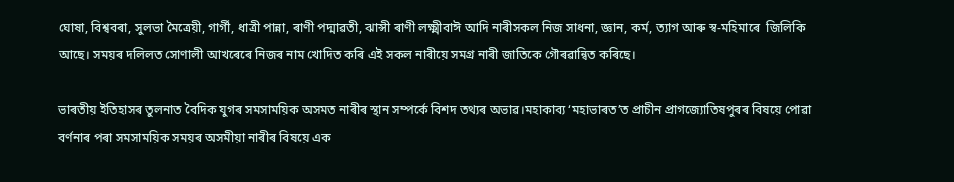ঘোষা, বিশ্ববৰা, সুলভা মৈত্ৰেয়ী, গাৰ্গী, ধাত্ৰী পান্না, ৰাণী পদ্মাৱতী, ঝান্সী ৰাণী লক্ষ্মীবাঈ আদি নাৰীসকল নিজ সাধনা, জ্ঞান, কৰ্ম, ত্যাগ আৰু স্ব-মহিমাৰে  জিলিকি আছে। সময়ৰ দলিলত সোণালী আখৰেৰে নিজৰ নাম খোদিত কৰি এই সকল নাৰীয়ে সমগ্ৰ নাৰী জাতিকে গৌৰৱান্বিত কৰিছে।

ভাৰতীয় ইতিহাসৰ তুলনাত বৈদিক যুগৰ সমসাময়িক অসমত নাৰীৰ স্থান সম্পৰ্কে বিশদ তথ্যৰ অভাৱ।মহাকাব্য ‘মহাভাৰত’ত প্ৰাচীন প্ৰাগজ্যোতিষপুৰৰ বিষয়ে পোৱা বৰ্ণনাৰ পৰা সমসাময়িক সময়ৰ অসমীয়া নাৰীৰ বিষয়ে এক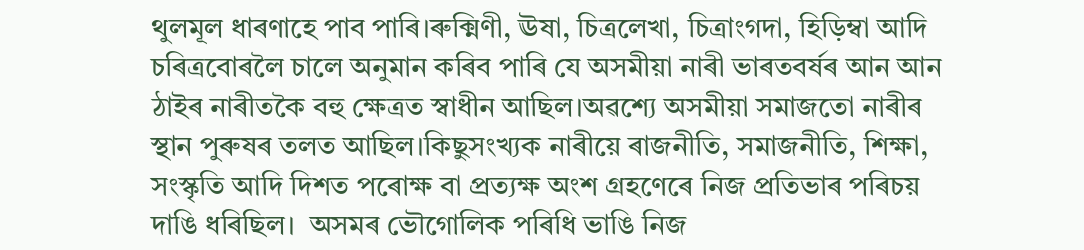থুলমূল ধাৰণাহে পাব পাৰি।ৰুক্মিণী, ঊষা, চিত্ৰলেখা, চিত্ৰাংগদা, হিড়িম্বা আদি চৰিত্ৰবোৰলৈ চালে অনুমান কৰিব পাৰি যে অসমীয়া নাৰী ভাৰতবৰ্ষৰ আন আন ঠাইৰ নাৰীতকৈ বহু ক্ষেত্ৰত স্বাধীন আছিল।অৱশ্যে অসমীয়া সমাজতো নাৰীৰ স্থান পুৰুষৰ তলত আছিল।কিছুসংখ্যক নাৰীয়ে ৰাজনীতি, সমাজনীতি, শিক্ষা, সংস্কৃতি আদি দিশত পৰোক্ষ বা প্ৰত্যক্ষ অংশ গ্ৰহণেৰে নিজ প্ৰতিভাৰ পৰিচয় দাঙি ধৰিছিল।  অসমৰ ভৌগোলিক পৰিধি ভাঙি নিজ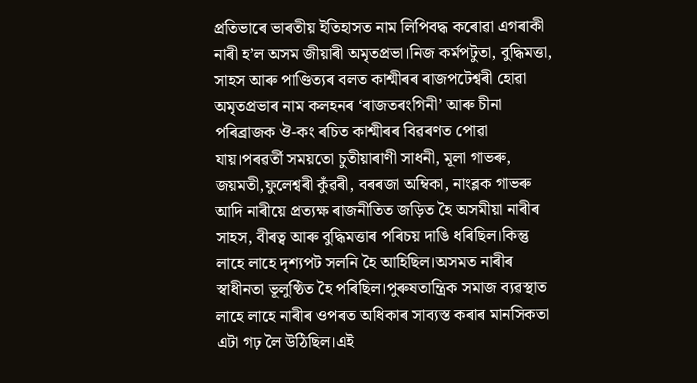প্ৰতিভাৰে ভাৰতীয় ইতিহাসত নাম লিপিবদ্ধ কৰোৱা এগৰাকী নাৰী হ’ল অসম জীয়াৰী অমৃতপ্ৰভা।নিজ কৰ্মপটুতা, বুদ্ধিমত্তা, সাহস আৰু পাণ্ডিত্যৰ বলত কাশ্মীৰৰ ৰাজপটেশ্বৰী হোৱা অমৃতপ্ৰভাৰ নাম কলহনৰ ‘ৰাজতৰংগিনী’ আৰু চীনা পৰিব্ৰাজক ঔ-কং ৰচিত কাশ্মীৰৰ বিৱৰণত পোৱা যায়।পৰৱৰ্তী সময়তো চুতীয়াৰাণী সাধনী, মূলা গাভৰু, জয়মতী,ফুলেশ্বৰী কুঁৱৰী, বৰৰজা অম্বিকা, নাংব্লক গাভৰু আদি নাৰীয়ে প্ৰত্যক্ষ ৰাজনীতিত জড়িত হৈ অসমীয়া নাৰীৰ সাহস, বীৰত্ব আৰু বুদ্ধিমত্তাৰ পৰিচয় দাঙি ধৰিছিল।কিন্তু লাহে লাহে দৃশ্যপট সলনি হৈ আহিছিল।অসমত নাৰীৰ স্বাধীনতা ভূলুণ্ঠিত হৈ পৰিছিল।পুৰুষতান্ত্ৰিক সমাজ ব্যৱস্থাত লাহে লাহে নাৰীৰ ওপৰত অধিকাৰ সাব্যস্ত কৰাৰ মানসিকতা এটা গঢ় লৈ উঠিছিল।এই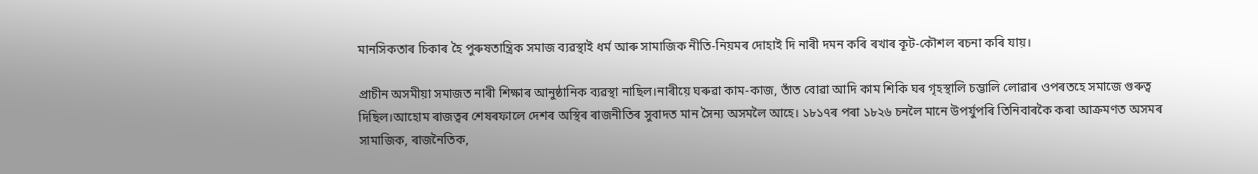মানসিকতাৰ চিকাৰ হৈ পুৰুষতান্ত্ৰিক সমাজ ব্যৱস্থাই ধৰ্ম আৰু সামাজিক নীতি-নিয়মৰ দোহাই দি নাৰী দমন কৰি ৰখাৰ কূট-কৌশল ৰচনা কৰি যায়।

প্ৰাচীন অসমীয়া সমাজত নাৰী শিক্ষাৰ আনুষ্ঠানিক ব্যৱস্থা নাছিল।নাৰীয়ে ঘৰুৱা কাম-কাজ, তাঁত বোৱা আদি কাম শিকি ঘৰ গৃহস্থালি চম্ভালি লোৱাৰ ওপৰতহে সমাজে গুৰুত্ব দিছিল।আহোম ৰাজত্বৰ শেষৰফালে দেশৰ অস্থিৰ ৰাজনীতিৰ সুবাদত মান সৈন্য অসমলৈ আহে। ১৮১৭ৰ পৰা ১৮২৬ চনলৈ মানে উপৰ্যুপৰি তিনিবাৰকৈ কৰা আক্ৰমণত অসমৰ সামাজিক, ৰাজনৈতিক,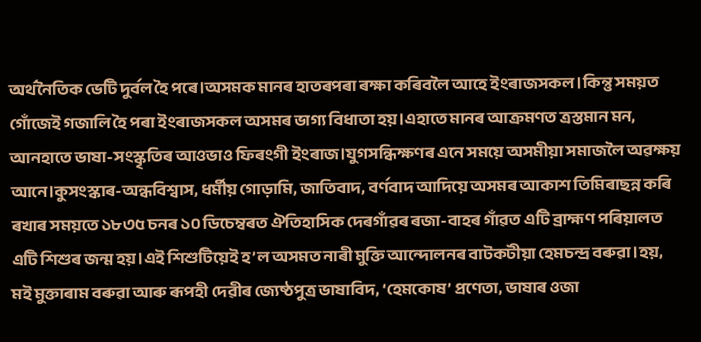অৰ্থনৈতিক ভেটি দুৰ্বল হৈ পৰে।অসমক মানৰ হাতৰপৰা ৰক্ষা কৰিবলৈ আহে ইংৰাজসকল।কিন্তু সময়ত গোঁজেই গজালি হৈ পৰা ইংৰাজসকল অসমৰ ভাগ্য বিধাতা হয়।এহাতে মানৰ আক্ৰমণত ত্ৰস্তমান মন, আনহাতে ভাষা-সংস্কৃতিৰ আওভাও ফিৰংগী ইংৰাজ।যুগসন্ধিক্ষণৰ এনে সময়ে অসমীয়া সমাজলৈ অৱক্ষয় আনে।কুসংস্কাৰ-অন্ধবিশ্বাস, ধৰ্মীয় গোড়ামি, জাতিবাদ, বৰ্ণবাদ আদিয়ে অসমৰ আকাশ তিমিৰাছন্ন কৰি ৰখাৰ সময়তে ১৮৩৫ চনৰ ১০ ডিচেম্বৰত ঐতিহাসিক দেৰগাঁৱৰ ৰজা-বাহৰ গাঁৱত এটি ব্ৰাহ্মণ পৰিয়ালত এটি শিশুৰ জন্ম হয়।এই শিশুটিয়েই হ’ল অসমত নাৰী মুক্তি আন্দোলনৰ বাটকটীয়া হেমচন্দ্ৰ বৰুৱা।হয়, মই মুক্তাৰাম বৰুৱা আৰু ৰূপহী দেৱীৰ জ্যেষ্ঠপুত্ৰ ভাষাবিদ, ‘হেমকোষ’ প্ৰণেতা, ভাষাৰ ওজা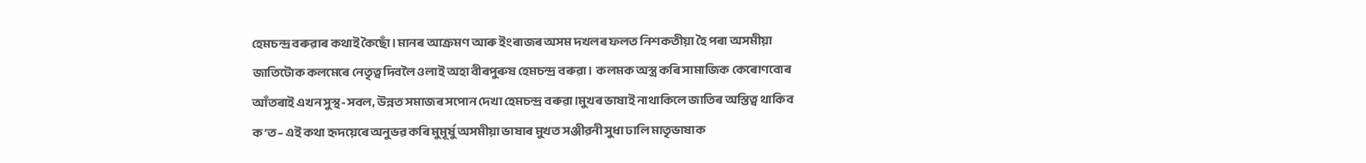হেমচন্দ্ৰ বৰুৱাৰ কথাই কৈছোঁ। মানৰ আক্ৰমণ আৰু ইংৰাজৰ অসম দখলৰ ফলত নিশকতীয়া হৈ পৰা অসমীয়া জাতিটোক কলমেৰে নেতৃত্ব দিবলৈ ওলাই অহা বীৰপুৰুষ হেমচন্দ্ৰ বৰুৱা।  কলমক অস্ত্ৰ কৰি সামাজিক কেৰোণবোৰ আঁতৰাই এখন সুস্থ-সবল, উন্নত সমাজৰ সপোন দেখা হেমচন্দ্ৰ বৰুৱা।মুখৰ ভাষাই নাথাকিলে জাতিৰ অস্তিত্ব থাকিব ক’ত– এই কথা হৃদয়েৰে অনুভৱ কৰি মুমূৰ্ষু অসমীয়া ভাষাৰ মুখত সঞ্জীৱনী সুধা ঢালি মাতৃভাষাক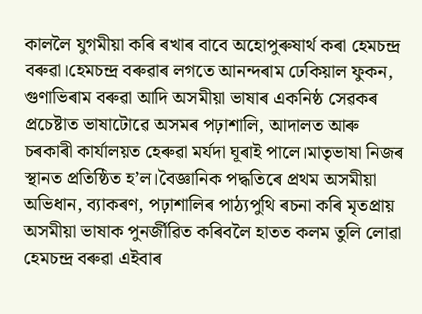কাললৈ যুগমীয়া কৰি ৰখাৰ বাবে অহোপুৰুষাৰ্থ কৰা হেমচন্দ্ৰ বৰুৱা।হেমচন্দ্ৰ বৰুৱাৰ লগতে আনন্দৰাম ঢেকিয়াল ফুকন, গুণাভিৰাম বৰুৱা আদি অসমীয়া ভাষাৰ একনিষ্ঠ সেৱকৰ প্ৰচেষ্টাত ভাষাটোৱে অসমৰ পঢ়াশালি, আদালত আৰু  চৰকাৰী কাৰ্যালয়ত হেৰুৱা মৰ্যদা ঘূৰাই পালে।মাতৃভাষা নিজৰ স্থানত প্ৰতিষ্ঠিত হ’ল।বৈজ্ঞানিক পদ্ধতিৰে প্ৰথম অসমীয়া অভিধান, ব্যাকৰণ, পঢ়াশালিৰ পাঠ্যপুথি ৰচনা কৰি মৃতপ্ৰায় অসমীয়া ভাষাক পুনৰ্জীৱিত কৰিবলৈ হাতত কলম তুলি লোৱা হেমচন্দ্ৰ বৰুৱা এইবাৰ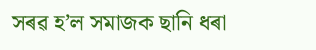সৰৱ হ’ল সমাজক ছানি ধৰা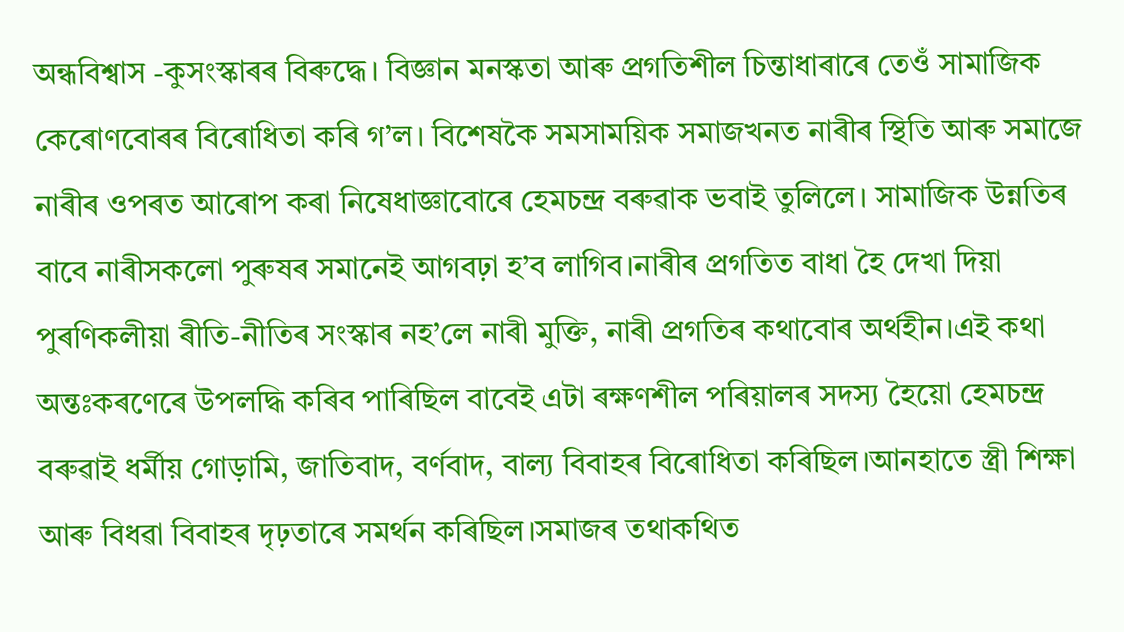অন্ধবিশ্বাস -কুসংস্কাৰৰ বিৰুদ্ধে। বিজ্ঞান মনস্কতা আৰু প্ৰগতিশীল চিন্তাধাৰাৰে তেওঁ সামাজিক কেৰোণবোৰৰ বিৰোধিতা কৰি গ’ল। বিশেষকৈ সমসাময়িক সমাজখনত নাৰীৰ স্থিতি আৰু সমাজে নাৰীৰ ওপৰত আৰোপ কৰা নিষেধাজ্ঞাবোৰে হেমচন্দ্ৰ বৰুৱাক ভবাই তুলিলে। সামাজিক উন্নতিৰ বাবে নাৰীসকলো পুৰুষৰ সমানেই আগবঢ়া হ’ব লাগিব।নাৰীৰ প্ৰগতিত বাধা হৈ দেখা দিয়া পুৰণিকলীয়া ৰীতি-নীতিৰ সংস্কাৰ নহ’লে নাৰী মুক্তি, নাৰী প্ৰগতিৰ কথাবোৰ অৰ্থহীন।এই কথা অন্তঃকৰণেৰে উপলদ্ধি কৰিব পাৰিছিল বাবেই এটা ৰক্ষণশীল পৰিয়ালৰ সদস্য হৈয়ো হেমচন্দ্ৰ বৰুৱাই ধৰ্মীয় গোড়ামি, জাতিবাদ, বৰ্ণবাদ, বাল্য বিবাহৰ বিৰোধিতা কৰিছিল।আনহাতে স্ত্ৰী শিক্ষা আৰু বিধৱা বিবাহৰ দৃঢ়তাৰে সমৰ্থন কৰিছিল।সমাজৰ তথাকথিত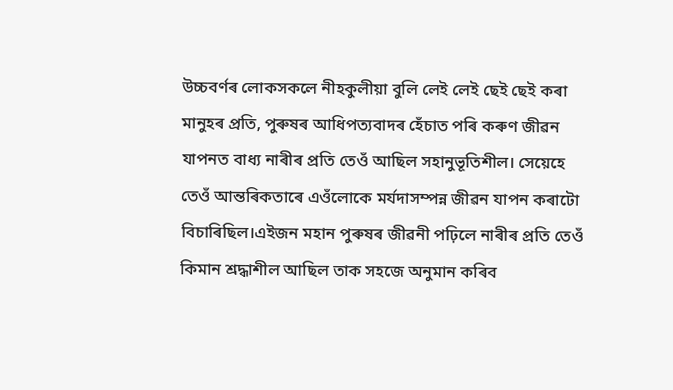উচ্চবৰ্ণৰ লোকসকলে নীহকুলীয়া বুলি লেই লেই ছেই ছেই কৰা মানুহৰ প্ৰতি, পুৰুষৰ আধিপত্যবাদৰ হেঁচাত পৰি কৰুণ জীৱন যাপনত বাধ্য নাৰীৰ প্ৰতি তেওঁ আছিল সহানুভূতিশীল। সেয়েহে তেওঁ আন্তৰিকতাৰে এওঁলোকে মৰ্যদাসম্পন্ন জীৱন যাপন কৰাটো বিচাৰিছিল।এইজন মহান পুৰুষৰ জীৱনী পঢ়িলে নাৰীৰ প্ৰতি তেওঁ কিমান শ্ৰদ্ধাশীল আছিল তাক সহজে অনুমান কৰিব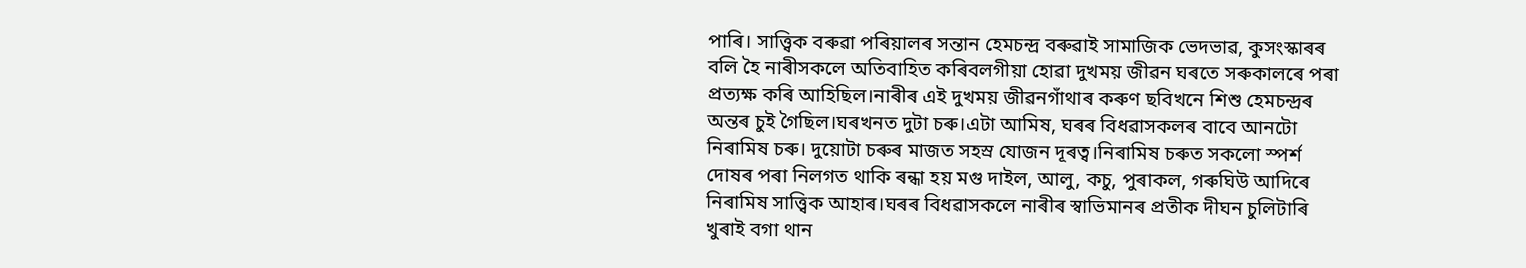পাৰি। সাত্ত্বিক বৰুৱা পৰিয়ালৰ সন্তান হেমচন্দ্ৰ বৰুৱাই সামাজিক ভেদভাৱ, কুসংস্কাৰৰ বলি হৈ নাৰীসকলে অতিবাহিত কৰিবলগীয়া হোৱা দুখময় জীৱন ঘৰতে সৰুকালৰে পৰা প্ৰত্যক্ষ কৰি আহিছিল।নাৰীৰ এই দুখময় জীৱনগাঁথাৰ কৰুণ ছবিখনে শিশু হেমচন্দ্ৰৰ অন্তৰ চুই গৈছিল।ঘৰখনত দুটা চৰু।এটা আমিষ, ঘৰৰ বিধৱাসকলৰ বাবে আনটো নিৰামিষ চৰু। দুয়োটা চৰুৰ মাজত সহস্ৰ যোজন দূৰত্ব।নিৰামিষ চৰুত সকলো স্পৰ্শ দোষৰ পৰা নিলগত থাকি ৰন্ধা হয় মগু দাইল, আলু, কচু, পুৰাকল, গৰুঘিউ আদিৰে নিৰামিষ সাত্ত্বিক আহাৰ।ঘৰৰ বিধৱাসকলে নাৰীৰ স্বাভিমানৰ প্ৰতীক দীঘন চুলিটাৰি খুৰাই বগা থান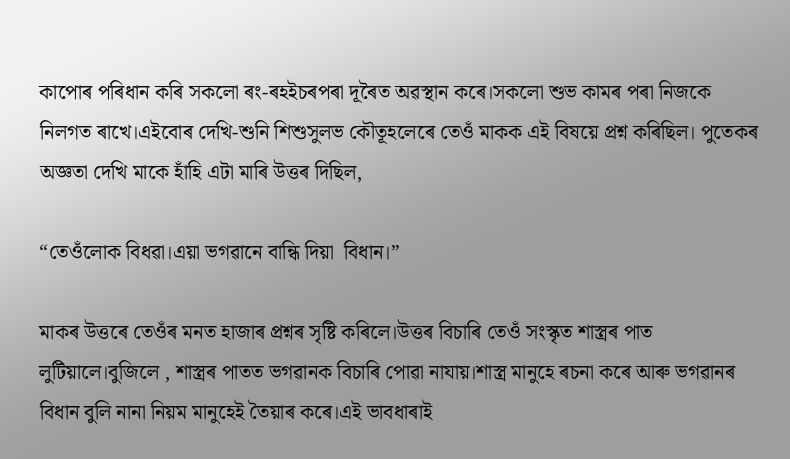কাপোৰ পৰিধান কৰি সকলো ৰং-ৰহইচৰপৰা দূৰৈত অৱস্থান কৰে।সকলো শুভ কামৰ পৰা নিজকে নিলগত ৰাখে।এইবোৰ দেখি-শুনি শিশুসুলভ কৌতূহলেৰে তেওঁ মাকক এই বিষয়ে প্ৰশ্ন কৰিছিল। পুতেকৰ অজ্ঞতা দেখি মাকে হাঁহি এটা মাৰি উত্তৰ দিছিল,

“তেওঁলোক বিধৱা।এয়া ভগৱানে বান্ধি দিয়া  বিধান।”

মাকৰ উত্তৰে তেওঁৰ মনত হাজাৰ প্ৰশ্নৰ সৃষ্টি কৰিলে।উত্তৰ বিচাৰি তেওঁ সংস্কৃত শাস্ত্ৰৰ পাত লুটিয়ালে।বুজিলে , শাস্ত্ৰৰ পাতত ভগৱানক বিচাৰি পোৱা নাযায়।শাস্ত্ৰ মানুহে ৰচনা কৰে আৰু ভগৱানৰ বিধান বুলি নানা নিয়ম মানুহেই তৈয়াৰ কৰে।এই ভাবধাৰাই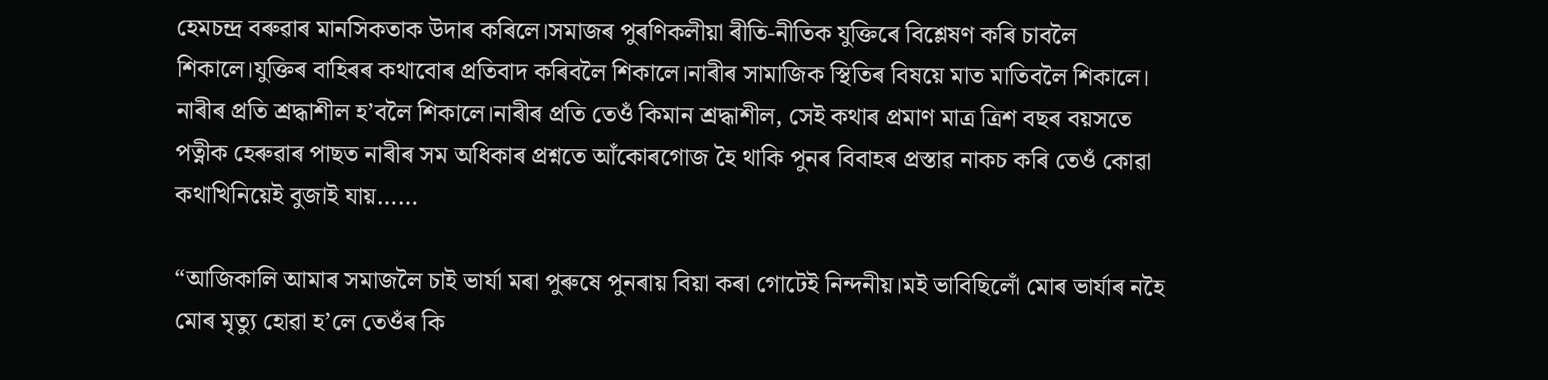হেমচন্দ্ৰ বৰুৱাৰ মানসিকতাক উদাৰ কৰিলে।সমাজৰ পুৰণিকলীয়া ৰীতি-নীতিক যুক্তিৰে বিশ্লেষণ কৰি চাবলৈ শিকালে।যুক্তিৰ বাহিৰৰ কথাবোৰ প্ৰতিবাদ কৰিবলৈ শিকালে।নাৰীৰ সামাজিক স্থিতিৰ বিষয়ে মাত মাতিবলৈ শিকালে। নাৰীৰ প্ৰতি শ্ৰদ্ধাশীল হ’বলৈ শিকালে।নাৰীৰ প্ৰতি তেওঁ কিমান শ্ৰদ্ধাশীল, সেই কথাৰ প্ৰমাণ মাত্ৰ ত্ৰিশ বছৰ বয়সতে পত্নীক হেৰুৱাৰ পাছত নাৰীৰ সম অধিকাৰ প্ৰশ্নতে আঁকোৰগোজ হৈ থাকি পুনৰ বিবাহৰ প্ৰস্তাৱ নাকচ কৰি তেওঁ কোৱা কথাখিনিয়েই বুজাই যায়……

“আজিকালি আমাৰ সমাজলৈ চাই ভাৰ্যা মৰা পুৰুষে পুনৰায় বিয়া কৰা গোটেই নিন্দনীয়।মই ভাবিছিলোঁ মোৰ ভাৰ্যাৰ নহৈ মোৰ মৃত্যু হোৱা হ’লে তেওঁৰ কি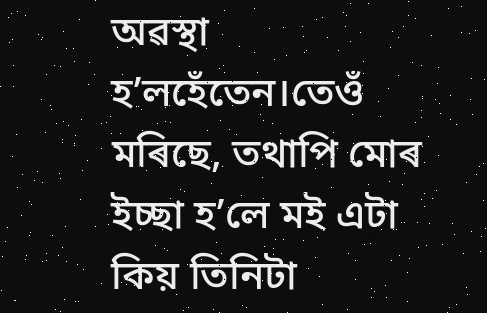অৱস্থা হ’লহেঁতেন।তেওঁ মৰিছে, তথাপি মোৰ ইচ্ছা হ’লে মই এটা কিয় তিনিটা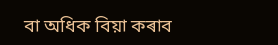বা অধিক বিয়া কৰাব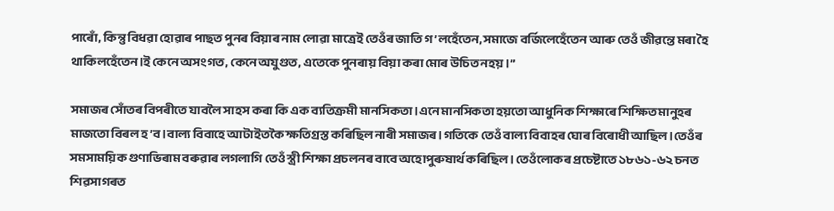পাৰোঁ, কিন্তু বিধৱা হোৱাৰ পাছত পুনৰ বিয়াৰ নাম লোৱা মাত্ৰেই তেওঁৰ জাতি গ’লহেঁতেন, সমাজে বৰ্জিলেহেঁতেন আৰু তেওঁ জীৱন্তে মৰা হৈ থাকিলহেঁতেন।ই কেনে অসংগত, কেনে অযুগুত, এতেকে পুনৰায় বিয়া কৰা মোৰ উচিত নহয়।”

সমাজৰ সোঁতৰ বিপৰীতে যাবলৈ সাহস কৰা কি এক ব্যতিক্ৰমী মানসিকতা।এনে মানসিকতা হয়তো আধুনিক শিক্ষাৰে শিক্ষিত মানুহৰ মাজতো বিৰল হ’ব।বাল্য বিবাহে আটাইতকৈ ক্ষতিগ্ৰস্ত কৰিছিল নাৰী সমাজৰ।গতিকে তেওঁ বাল্য বিবাহৰ ঘোৰ বিৰোধী আছিল।তেওঁৰ সমসাময়িক গুণাভিৰাম বৰুৱাৰ লগলাগি তেওঁ স্ত্ৰী শিক্ষা প্ৰচলনৰ বাবে অহোপুৰুষাৰ্থ কৰিছিল।তেওঁলোকৰ প্ৰচেষ্টাতে ১৮৬১-৬২ চনত শিৱসাগৰত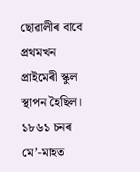ছোৱালীৰ বাবে প্ৰথমখন প্ৰাইমেৰী স্কুল স্থাপন হৈছিল। ১৮৬১ চনৰ মে’-মাহত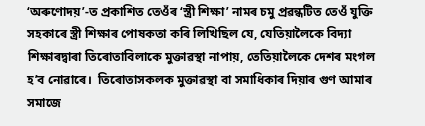‘অৰুণোদয়’-ত প্ৰকাশিত তেওঁৰ ‘স্ত্ৰী শিক্ষা’ নামৰ চমু প্ৰৱন্ধটিত তেওঁ যুক্তি সহকাৰে স্ত্ৰী শিক্ষাৰ পোষকতা কৰি লিখিছিল যে, যেতিয়ালৈকে বিদ্যা শিক্ষাৰদ্বাৰা তিৰোতাবিলাকে মুক্তাৱস্থা নাপায়, তেতিয়ালৈকে দেশৰ মংগল হ’ব নোৱাৰে।  তিৰোতাসকলক মুক্তাৱস্থা বা সমাধিকাৰ দিয়াৰ গুণ আমাৰ সমাজে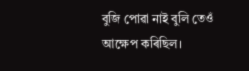বুজি পোৱা নাই বুলি তেওঁ আক্ষেপ কৰিছিল।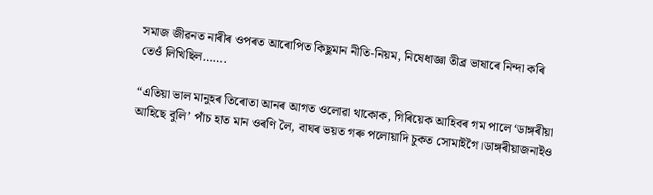সমাজ জীৱনত নাৰীৰ ওপৰত আৰোপিত কিছুমান নীতি-নিয়ম, নিষেধাজ্ঞা তীব্ৰ ভাষাৰে নিন্দা কৰি তেওঁ লিখিছিল…….

“এতিয়া ভাল মানুহৰ তিৰোতা আনৰ আগত ওলোৱা থাকোক, গিৰিয়েক আহিবৰ গম পালে ‘ডাঙ্গৰীয়া আহিছে বুলি’ পাঁচ হাত মান ওৰণি লৈ, বাঘৰ ভয়ত গৰু পলোয়াদি চুকত সোমাইগৈ।ডাঙ্গৰীয়াজনাইও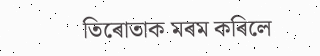তিৰোতাক মৰম কৰিলে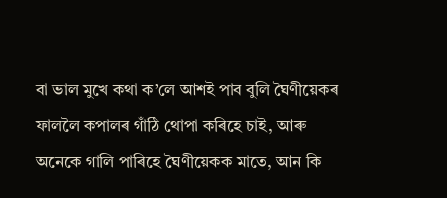বা ভাল মুখে কথা ক’লে আশই পাব বুলি ঘৈণীয়েকৰ ফাললৈ কপালৰ গাঁঠি থোপা কৰিহে চাই, আৰু অনেকে গালি পাৰিহে ঘৈণীয়েকক মাতে, আন কি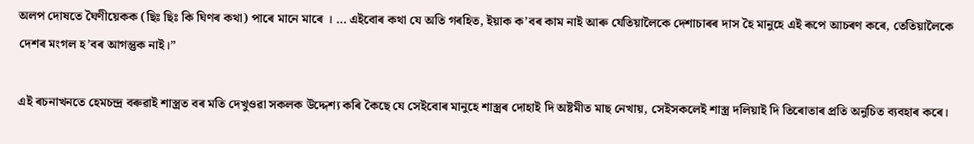অলপ দোষতে ঘৈণীয়েকক (ছিঃ ছিঃ কি ঘিণৰ কথা) পাৰে মানে মাৰে । … এইবোৰ কথা যে অতি গৰহিত, ইয়াক ক’বৰ কাম নাই আৰু যেতিয়ালৈকে দেশাচাৰৰ দাস হৈ মানুহে এই ৰূপে আচৰণ কৰে, তেতিয়ালৈকে দেশৰ মংগল হ’বৰ আগন্তুক নাই।”

এই ৰচনাখনতে হেমচন্দ্ৰ বৰুৱাই শাস্ত্ৰত বৰ মতি দেখুওৱা সকলক উদ্দেশ্য কৰি কৈছে যে সেইবোৰ মানুহে শাস্ত্ৰৰ দোহাই দি অষ্টমীত মাছ নেখায়, সেইসকলেই শাস্ত্ৰ দলিয়াই দি তিৰোতাৰ প্ৰতি অনুচিত ব্যবহাৰ কৰে।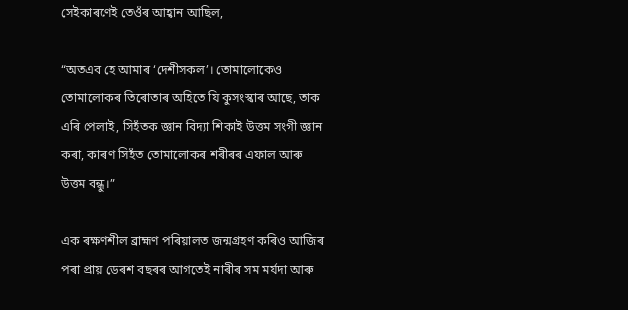সেইকাৰণেই তেওঁৰ আহ্বান আছিল,

“অতএব হে আমাৰ ‘দেশীসকল’। তোমালোকেও তোমালোকৰ তিৰোতাৰ অহিতে যি কুসংস্কাৰ আছে, তাক এৰি পেলাই, সিহঁতক জ্ঞান বিদ্যা শিকাই উত্তম সংগী জ্ঞান কৰা, কাৰণ সিহঁত তোমালোকৰ শৰীৰৰ এফাল আৰু উত্তম বন্ধু।”

এক ৰক্ষণশীল ব্ৰাহ্মণ পৰিয়ালত জন্মগ্ৰহণ কৰিও আজিৰ পৰা প্ৰায় ডেৰশ বছৰৰ আগতেই নাৰীৰ সম মৰ্যদা আৰু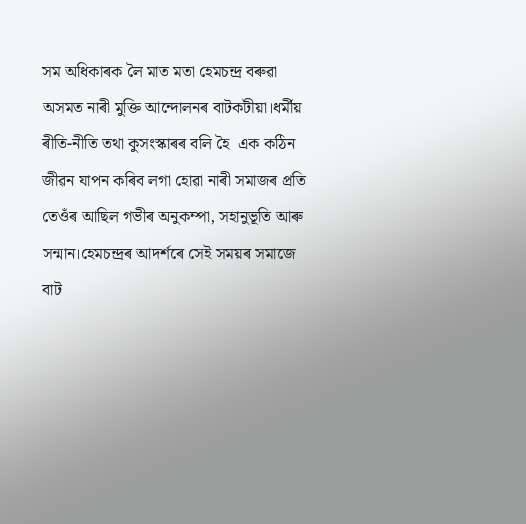সম অধিকাৰক লৈ মাত মতা হেমচন্দ্ৰ বৰুৱা অসমত নাৰী মুক্তি আন্দোলনৰ বাটকটীয়া।ধৰ্মীয় ৰীতি-নীতি তথা কুসংস্কাৰৰ বলি হৈ  এক কঠিন জীৱন যাপন কৰিব লগা হোৱা নাৰী সমাজৰ প্ৰতি তেওঁৰ আছিল গভীৰ অনুকম্পা, সহানুভূতি আৰু সন্মান।হেমচন্দ্ৰৰ আদৰ্শৰে সেই সময়ৰ সমাজে বাট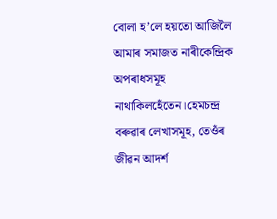বোলা হ’লে হয়তো আজিলৈ আমাৰ সমাজত নাৰীকেন্দ্ৰিক অপৰাধসমূহ নাথাকিলহেঁতেন।হেমচন্দ্ৰ বৰুৱাৰ লেখাসমূহ, তেওঁৰ জীৱন আদৰ্শ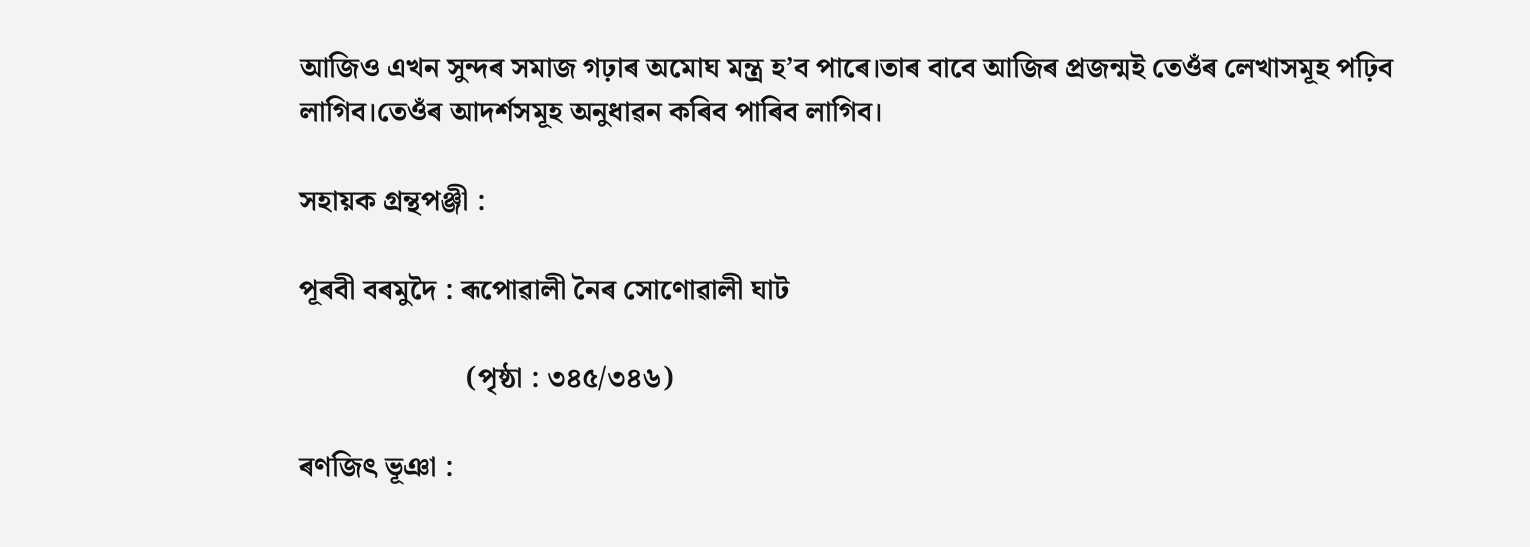আজিও এখন সুন্দৰ সমাজ গঢ়াৰ অমোঘ মন্ত্ৰ হ’ব পাৰে।তাৰ বাবে আজিৰ প্ৰজন্মই তেওঁৰ লেখাসমূহ পঢ়িব লাগিব।তেওঁৰ আদৰ্শসমূহ অনুধাৱন কৰিব পাৰিব লাগিব।

সহায়ক গ্ৰন্থপঞ্জী :

পূৰবী বৰমুদৈ : ৰূপোৱালী নৈৰ সোণোৱালী ঘাট

                       (পৃষ্ঠা : ৩৪৫/৩৪৬)

ৰণজিৎ ভূঞা :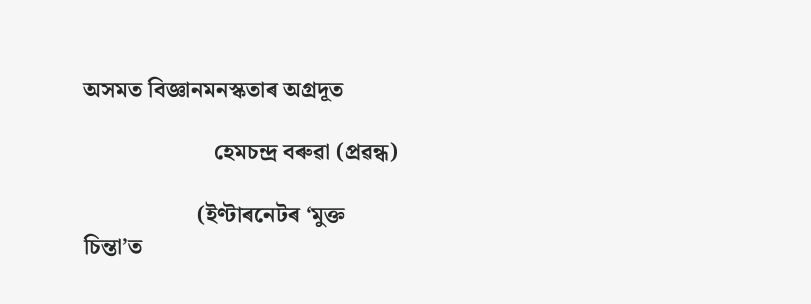অসমত বিজ্ঞানমনস্কতাৰ অগ্ৰদূত

                       হেমচন্দ্ৰ বৰুৱা (প্ৰৱন্ধ)

                    (ইণ্টাৰনেটৰ ‘মুক্ত চিন্তা’ত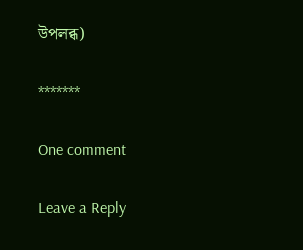উপলব্ধ)

*******

One comment

Leave a Reply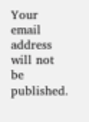Your email address will not be published.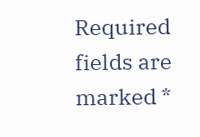Required fields are marked *